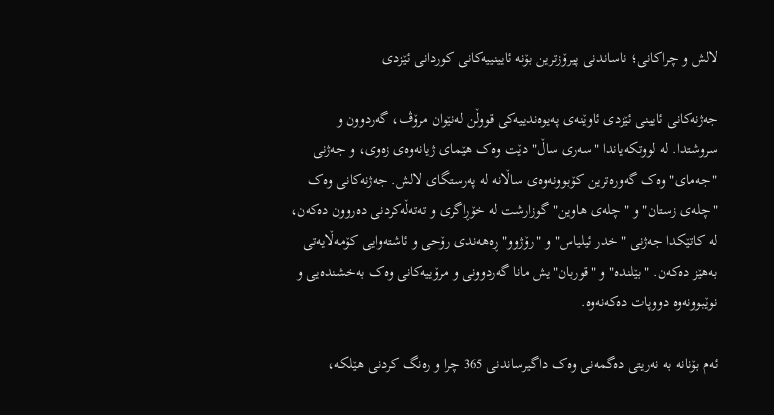لالش و چراکانی؛ ناساندنی پیرۆزترین بۆنە ئایینییەکانی کوردانی ئێزدی

جەژنەکانی ئایینی ئێزدی ئاوێنەی پەیوەندییەکی قووڵن لەنێوان مرۆڤ، گەردوون و سروشتدا. لە لووتکەیاندا "سەری ساڵ" دێت وەک هێمای ژیانەوەی زەوی، و جەژنی "جەمای" وەک گەورەترین کۆبوونەوەی ساڵانە لە پەرستگای لالش. جەژنەکانی وەک "چلەی زستان" و "چلەی هاوین" گوزارشت لە خۆڕاگری و تەتەڵەکردنی دەروون دەکەن، لە کاتێکدا جەژنی "خدر ئیلیاس" و "رۆژوو" ڕەهەندی رۆحی و ئاشتەوایی کۆمەڵایەتی بەهێز دەکەن. "بێلندە" و "قوربان"یش مانا گەردوونی و مرۆییەکانی وەک بەخشندەیی و نوێبوونەوە دووپات دەکەنەوە.

ئەم بۆنانە بە نەریتی دەگمەنی وەک داگیرساندنی 365 چرا و رەنگ کردنی هێلکە،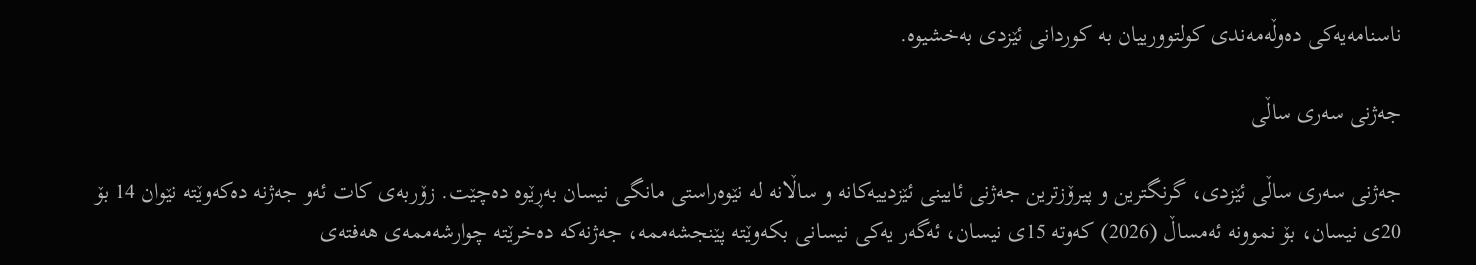ناسنامەیەکی دەوڵەمەندی کولتوورییان بە کوردانی ئێزدی بەخشیوە.

جەژنی سەری ساڵی

جەژنی سەری ساڵی ئێزدی، گرنگترین و پیرۆزترین جەژنی ئایینی ئێزدییەکانە و ساڵانە لە نێوەراستی مانگی نیسان بەڕێوە دەچێت. زۆربەی کات ئەو جەژنە دەکەوێتە نێوان 14 بۆ 20ی نیسان، بۆ نموونە ئەمساڵ (2026) کەوتە 15ی نیسان، ئەگەر یەکی نیسانی بکەوێتە پێنجشەممە، جەژنەکە دەخرێتە چوارشەممەی هەفتەی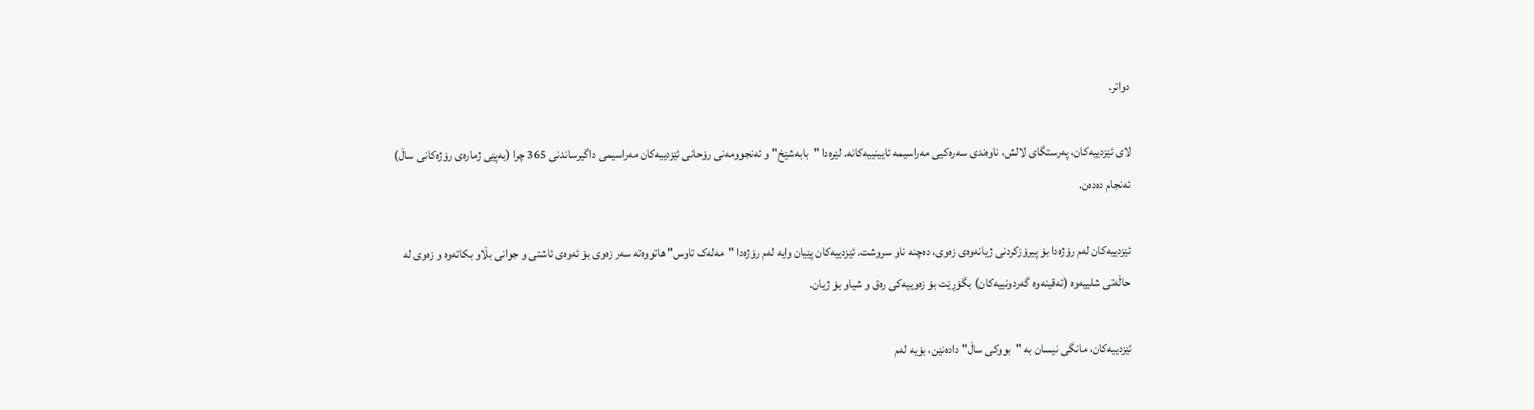دواتر.

لای ئێزدییەکان، پەرستگای لالش، ناوەندی سەرەکیی مەراسیمە ئایینییەکانە. لێرەدا "بابەشێخ" و ئەنجوومەنی رۆحانی ئێزدییەکان مەراسیمی داگیرساندنی 365 چرا (بەپێی ژمارەی رۆژەکانی ساڵ) ئەنجام دەدەن.

ئێزدییەکان لەم رۆژەدا بۆ پیرۆزکردنی ژیانەوەی زەوی، دەچنە ناو سروشت. ئێزدییەکان پێیان وایە لەم رۆژەدا "مەلەک تاوس" هاتووەتە سەر زەوی بۆ ئەوەی ئاشتی و جوانی بڵاو بکاتەوە و زەوی لە حاڵەتی شلییەوە (تەقینەوە گەردونییەکان) بگۆڕێت بۆ زەوییەکی رەق و شیاو بۆ ژیان.

ئێزدییەکان، مانگی نیسان بە "بووکی ساڵ" دادەنێن، بۆیە لەم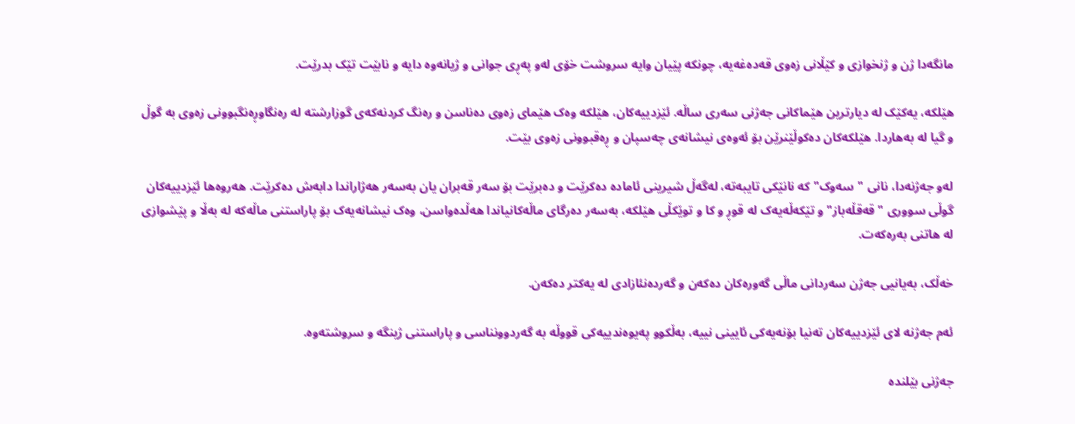مانگەدا ژن و ژنخوازی و کێڵانی زەوی قەدەغەیە، چونکە پێیان وایە سروشت خۆی لەو پەڕی جوانی و ژیانەوە دایە و نابێت تێک بدرێت.

هێلکە، یەکێک لە دیارترین هێماکانی جەژنی سەری ساڵە. ئێزدییەکان، هێلکە وەک هێمای زەوی دەناسن و رەنگ کردنەکەی گوزارشتە لە رەنگاوڕەنگبوونی زەوی بە گوڵ و گیا لە بەهاردا. هێلکەکان دەکوڵێنرێن بۆ ئەوەی نیشانەی چەسپان و ڕەقبوونی زەوی بێت.

لەو جەژنەدا، نانی "سەوک" کە نانێکی تایبەتە، لەگەڵ شیرینی ئامادە دەکرێت و دەبرێت بۆ سەر قەبران یان بەسەر هەژاراندا دابەش دەکرێت. هەروەها ئێزدییەکان گوڵی سووری "قەقڵەباز" و تێکەڵەیەک لە قوڕ و کا و توێکڵی هێلکە، بەسەر دەرگای ماڵەکانیاندا هەڵدەواسن، وەک نیشانەیەک بۆ پاراستنی ماڵەکە لە بەڵا و پێشوازی لە هاتنی بەرەکەت.

خەڵک، بەیانیی جەژن سەردانی ماڵی گەورەکان دەکەن و گەردەنئازادی لە یەکتر دەکەن.

ئەم جەژنە لای ئێزدییەکان تەنیا بۆنەیەکی ئایینی نییە، بەڵکوو پەیوەندییەکی قووڵە بە گەردوونناسی و پاراستنی ژینگە و سروشتەوە.

جەژنی بێلندە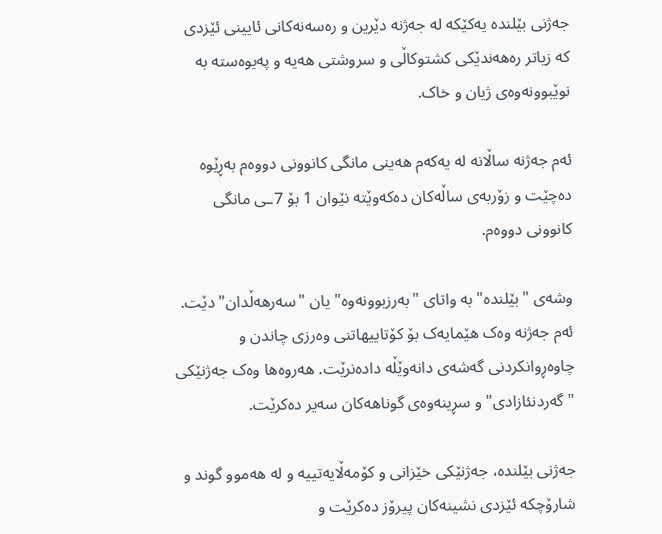جەژنی بێلندە یەکێکە لە جەژنە دێرین و رەسەنەکانی ئایینی ئێزدی کە زیاتر رەهەندێکی کشتوکاڵی و سروشتی هەیە و پەیوەستە بە نوێبوونەوەی ژیان و خاک.

ئەم جەژنە ساڵانە لە یەکەم هەینی مانگی کانوونی دووەم بەڕێوە دەچێت و زۆربەی ساڵەکان دەکەوێتە نێوان 1 بۆ 7ـی مانگی کانوونی دووەم.

وشەی "بێلندە" بە واتای "بەرزبوونەوە" یان "سەرهەڵدان" دێت. ئەم جەژنە وەک هێمایەک بۆ کۆتاییهاتنی وەرزی چاندن و چاوەڕوانکردنی گەشەی دانەوێڵە دادەنرێت. هەروەها وەک جەژنێکی "گەردنئازادی" و سڕینەوەی گوناهەکان سەیر دەکرێت.

جەژنی بێلندە، جەژنێکی خێزانی و کۆمەڵایەتییە و لە هەموو گوند و شارۆچکە ئێزدی نشینەکان پیرۆز دەکرێت و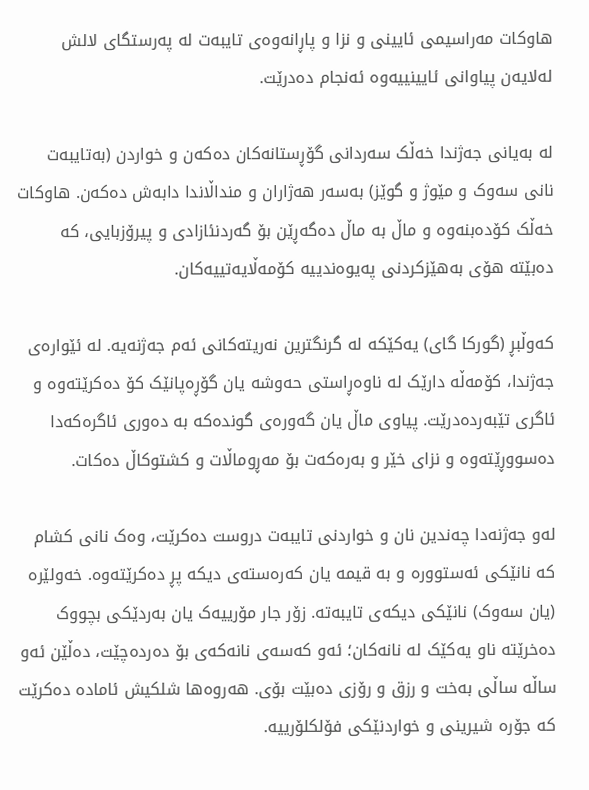هاوکات مەراسیمی ئایینی و نزا و پاڕانەوەی تایبەت لە پەرستگای لالش لەلایەن پیاوانی ئایینییەوە ئەنجام دەدرێت.

لە بەیانی جەژندا خەڵک سەردانی گۆڕستانەکان دەکەن و خواردن (بەتایبەت نانی سەوک و مێوژ و گوێز) بەسەر هەژاران و منداڵاندا دابەش دەکەن. هاوکات خەڵک کۆدەبنەوە و ماڵ بە ماڵ دەگەڕێن بۆ گەردنئازادی و پیرۆزبایی، کە دەبێتە هۆی بەهێزکردنی پەیوەندییە کۆمەڵایەتییەکان.

کەوڵبڕ (گورکا گای) یەکێکە لە گرنگترین نەریتەکانی ئەم جەژنەیە. لە ئێوارەی جەژندا، کۆمەڵە دارێک لە ناوەڕاستی حەوشە یان گۆڕەپانێک کۆ دەکرێتەوە و ئاگری تێبەردەدرێت. پیاوی ماڵ یان گەورەی گوندەکە بە دەوری ئاگرەکەدا دەسووڕێتەوە و نزای خێر و بەرەکەت بۆ مەڕوماڵات و کشتوکاڵ دەکات.

لەو جەژنەدا چەندین نان و خواردنی تایبەت دروست دەکرێت، وەک نانی کشام کە نانێکی ئەستوورە و بە قیمە یان کەرەستەی دیکە پڕ دەکرێتەوە. خەولێرە (یان سەوک) نانێکی دیکەی تایبەتە. زۆر جار مۆرییەک یان بەردێکی بچووک دەخرێتە ناو یەکێک لە نانەکان؛ ئەو کەسەی نانەکەی بۆ دەردەچێت، دەڵێن ئەو ساڵە ساڵی بەخت و رزق و رۆزی دەبێت بۆی. هەروەها شلکیش ئامادە دەکرێت کە جۆرە شیرینی و خواردنێکی فۆلکلۆرییە.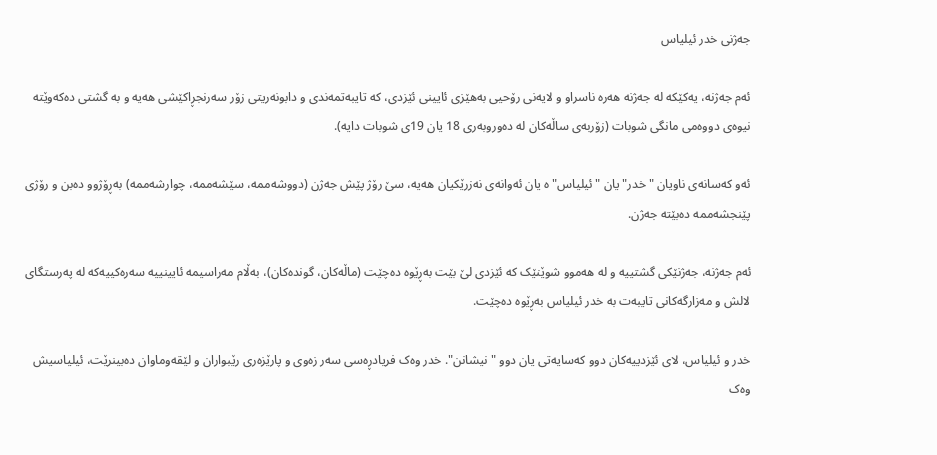جەژنی خدر ئیلیاس

ئەم جەژنە، یەکێکە لە جەژنە هەرە ناسراو و لایەنی رۆحیی بەهێزی ئایینی ئێزدی، کە تایبەتمەندی و دابونەریتی زۆر سەرنجڕاکێشی هەیە و بە گشتی دەکەوێتە نیوەی دووەمی مانگی شوبات (زۆربەی ساڵەکان لە دەوروبەری 18 یان 19ی شوبات دایە).

ئەو کەسانەی ناویان "خدر" یان "ئیلیاس"ە یان ئەوانەی نەزرێکیان هەیە، سێ رۆژ پێش جەژن (دووشەممە، سێشەممە، چوارشەممە) بەڕۆژوو دەبن و رۆژی پێنجشەممە دەبێتە جەژن.

ئەم جەژنە، جەژنێکی گشتییە و لە هەموو شوێنێک کە ئێزدی لێ بێت بەڕێوە دەچێت (ماڵەکان، گوندەکان)، بەڵام مەراسیمە ئایینییە سەرەکییەکە لە پەرستگای لالش و مەزارگەکانی تایبەت بە خدر ئیلیاس بەڕێوە دەچێت.

خدر و ئیلیاس، لای ئێزدییەکان دوو کەسایەتی یان دوو "نیشانن". خدر وەک فریادڕەسی سەر زەوی و پارێزەری رێبواران و لێقەوماوان دەبینرێت، ئیلیاسیش وەک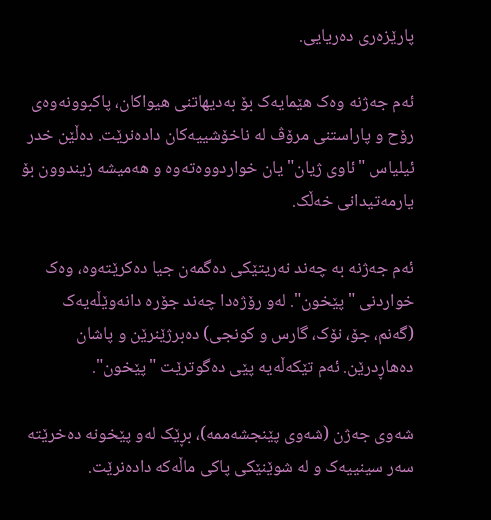پارێزەری دەریایی.

ئەم جەژنە وەک هێمایەک بۆ بەدیهاتنی هیواکان، پاکبوونەوەی رۆح و پاراستنی مرۆڤ لە ناخۆشییەکان دادەنرێت. دەڵێن خدر ئیلیاس "ئاوی ژیان"یان خواردووەتەوە و هەمیشە زیندوون بۆ یارمەتیدانی خەڵک.

ئەم جەژنە بە چەند نەریتێکی دەگمەن جیا دەکرێتەوە، وەک خواردنی "پێخون". لەو رۆژەدا چەند جۆرە دانەوێڵەیەک (گەنم، جۆ، نۆک، گارس و کونجی) دەبرژێنرێن و پاشان دەهاڕدرێن. ئەم تێکەڵەیە پێی دەگوترێت "پێخون".

شەوی جەژن (شەوی پێنجشەممە)، بڕێک لەو پێخونە دەخرێتە سەر سینییەک و لە شوێنێکی پاکی ماڵەکە دادەنرێت.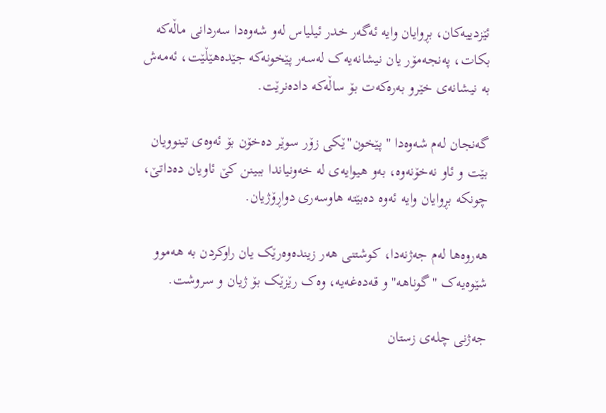ئێزدییەکان، بڕوایان وایە ئەگەر خدر ئیلیاس لەو شەوەدا سەردانی ماڵەکە بکات، پەنجەمۆر یان نیشانەیەک لەسەر پێخونەکە جێدەهێڵێت، ئەمەش بە نیشانەی خێرو بەرەکەت بۆ ساڵەکە دادەنرێت.

گەنجان لەم شەوەدا "پێخون"ێکی زۆر سوێر دەخۆن بۆ ئەوەی تینوویان بێت و ئاو نەخۆنەوە، بەو هیوایەی لە خەونیاندا ببینن کێ ئاویان دەداتێ، چونکە بڕوایان وایە ئەوە دەبێتە هاوسەری دواڕۆژیان.

هەروەها لەم جەژنەدا، کوشتنی هەر زیندەوەرێک یان راوکردن بە هەموو شێوەیەک "گوناهە" و قەدەغەیە، وەک رێزێک بۆ ژیان و سروشت.

جەژنی چلەی زستان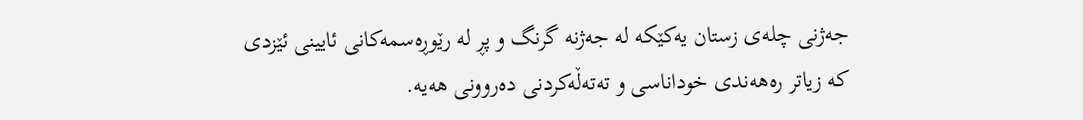جەژنی چلەی زستان یەکێکە لە جەژنە گرنگ و پڕ لە رێوڕەسمەکانی ئایینی ئێزدی کە زیاتر رەهەندی خوداناسی و تەتەڵەکردنی دەروونی هەیە.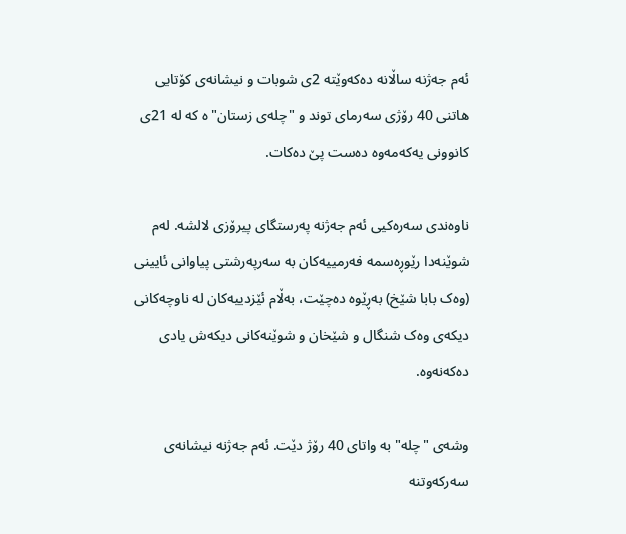ئەم جەژنە ساڵانە دەکەوێتە 2ی شوبات و نیشانەی کۆتایی هاتنی 40 رۆژی سەرمای توند و "چلەی زستان"ە کە لە 21ی کانوونی یەکەمەوە دەست پێ دەکات.

ناوەندی سەرەکیی ئەم جەژنە پەرستگای پیرۆزی لالشە. لەم شوێنەدا رێوڕەسمە فەرمییەکان بە سەرپەرشتی پیاوانی ئایینی (وەک بابا شێخ) بەڕێوە دەچێت، بەڵام ئێزدییەکان لە ناوچەکانی دیکەی وەک شنگال و شێخان و شوێنەکانی دیکەش یادی دەکەنەوە.

وشەی "چلە" بە واتای 40 رۆژ دێت. ئەم جەژنە نیشانەی سەرکەوتنە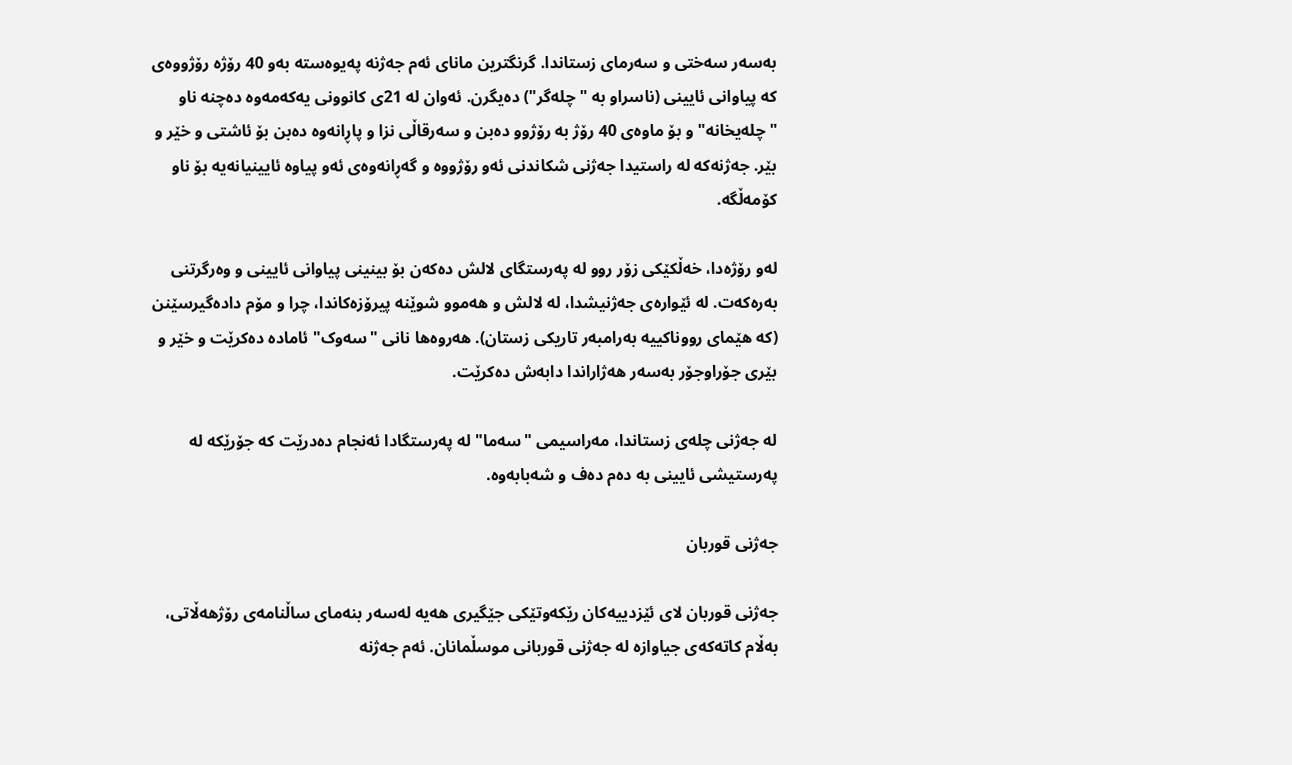بەسەر سەختی و سەرمای زستاندا. گرنگترین مانای ئەم جەژنە پەیوەستە بەو 40 رۆژە رۆژووەی کە پیاوانی ئایینی (ناسراو بە "چلەگر") دەیگرن. ئەوان لە 21ی کانوونی یەکەمەوە دەچنە ناو "چلەیخانە" و بۆ ماوەی 40 رۆژ بە رۆژوو دەبن و سەرقاڵی نزا و پاڕانەوە دەبن بۆ ئاشتی و خێر و بێر. جەژنەکە لە راستیدا جەژنی شکاندنی ئەو رۆژووە و گەڕانەوەی ئەو پیاوە ئایینیانەیە بۆ ناو کۆمەڵگە.

لەو رۆژەدا، خەڵکێکی زۆر روو لە پەرستگای لالش دەکەن بۆ بینینی پیاوانی ئایینی و وەرگرتنی بەرەکەت. لە ئێوارەی جەژنیشدا، لە لالش و هەموو شوێنە پیرۆزەکاندا، چرا و مۆم دادەگیرسێنن (کە هێمای رووناکییە بەرامبەر تاریکی زستان). هەروەها نانی "سەوک" ئامادە دەکرێت و خێر و بێری جۆراوجۆر بەسەر هەژاراندا دابەش دەکرێت.

لە جەژنی چلەی زستاندا، مەراسیمی "سەما" لە پەرستگادا ئەنجام دەدرێت کە جۆرێکە لە پەرستیشی ئایینی بە دەم دەف و شەبابەوە.

جەژنی قوربان

جەژنی قوربان لای ئێزدییەکان رێکەوتێکی جێگیری هەیە لەسەر بنەمای ساڵنامەی رۆژهەڵاتی، بەڵام کاتەکەی جیاوازە لە جەژنی قوربانی موسڵمانان. ئەم جەژنە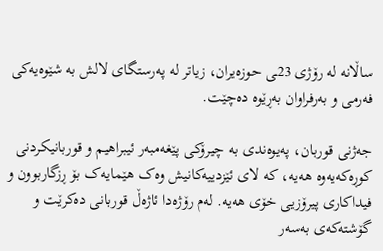ساڵانە لە رۆژی 23ـی حوزەیران، زیاتر لە پەرستگای لالش بە شێوەیەکی فەرمی و بەرفراوان بەڕێوە دەچێت.

جەژنی قوربان، پەیوەندی بە چیرۆکی پێغەمبەر ئیبراهیم و قوربانیکردنی کوڕەکەیەوە هەیە، کە لای ئێزدییەکانیش وەک هێمایەک بۆ ڕزگاربوون و فیداکاری پیرۆزیی خۆی هەیە. لەم رۆژەدا ئاژەڵ قوربانی دەکرێت و گۆشتەکەی بەسەر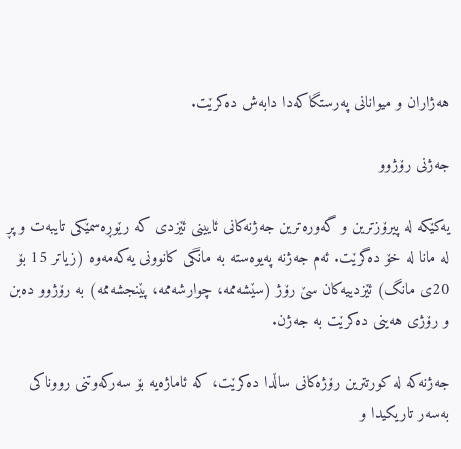هەژاران و میوانانی پەرستگاکەدا دابەش دەکرێت.

جەژنی رۆژوو

یەکێکە لە پیرۆزترین و گەورەترین جەژنەکانی ئایینی ئێزدی کە رێوڕەسمێکی تایبەت و پڕ لە مانا لە خۆ دەگرێت. ئەم جەژنە پەیوەستە بە مانگی کانوونی یەکەمەوە (زیاتر 15 بۆ 20ی مانگ) ئێزدییەکان سێ رۆژ (سێشەممە، چوارشەممە، پێنجشەممە) بە رۆژوو دەبن و رۆژی هەینی دەکرێت بە جەژن.

جەژنەکە لە کورتترین رۆژەکانی ساڵدا دەکرێت، کە ئاماژەیە بۆ سەرکەوتنی رووناکی بەسەر تاریکیدا و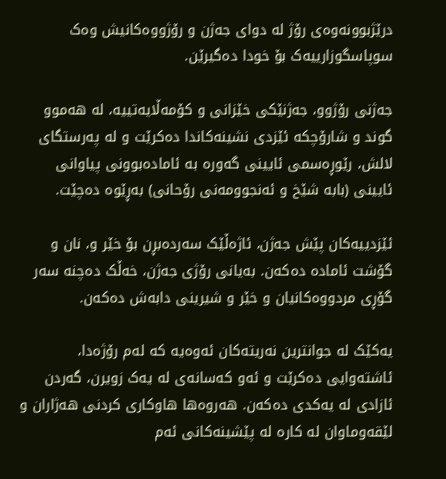درێژبوونەوەی رۆژ لە دوای جەژن و رۆژووەکانیش وەک سوپاسگوزارییەک بۆ خودا دەگیرێن.

جەژنی رۆژوو، جەژنێکی خێزانی و کۆمەڵایەتییە، لە هەموو گوند و شارۆچکە ئێزدی نشینەکاندا دەکرێت و لە پەرستگای لالش، رێوڕەسمی ئایینی گەورە بە ئامادەبوونی پیاوانی ئایینی (بابە شێخ و ئەنجوومەنی رۆحانی) بەڕێوە دەچێت.

ئێزدییەکان پێش جەژن، ئاژەڵێک سەردەبڕن بۆ خێر و، نان و گۆشت ئامادە دەکەن. بەیانی رۆژی جەژن، خەڵک دەچنە سەر گۆڕی مردووەکانیان و خێر و شیرینی دابەش دەکەن.

یەکێک لە جوانترین نەریتەکان ئەوەیە کە لەم رۆژەدا، ئاشتەوایی دەکرێت و ئەو کەسانەی لە یەک زویرن، گەردن ئازادی لە یەکدی دەکەن. هەروەها هاوکاری کردنی هەژاران و لێقەوماوان لە کارە لە پێشینەکانی ئەم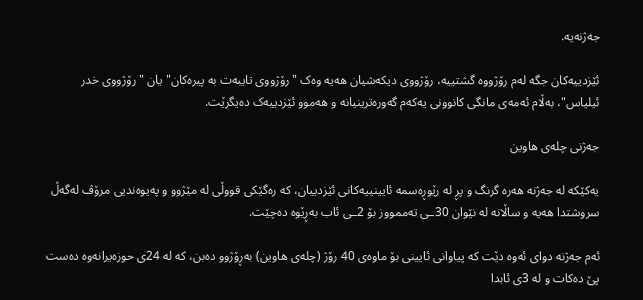جەژنەیە.

ئێزدییەکان جگە لەم رۆژووە گشتییە، رۆژووی دیکەشیان هەیە وەک "رۆژووی تایبەت بە پیرەکان" یان "رۆژووی خدر ئیلیاس"، بەڵام ئەمەی مانگی کانوونی یەکەم گەورەترینیانە و هەموو ئێزدییەک دەیگرێت.

جەژنی چلەی هاوین

یەکێکە لە جەژنە هەرە گرنگ و پڕ لە رێوڕەسمە ئایینییەکانی ئێزدییان، کە رەگێکی قووڵی لە مێژوو و پەیوەندیی مرۆڤ لەگەڵ سروشتدا هەیە و ساڵانە لە نێوان 30ـی تەممووز بۆ 2ـی ئاب بەڕێوە دەچێت.

ئەم جەژنە دوای ئەوە دێت کە پیاوانی ئایینی بۆ ماوەی 40 رۆژ (چلەی هاوین) بەڕۆژوو دەبن، کە لە 24ی حوزەیرانەوە دەست پێ دەکات و لە 3ی ئابدا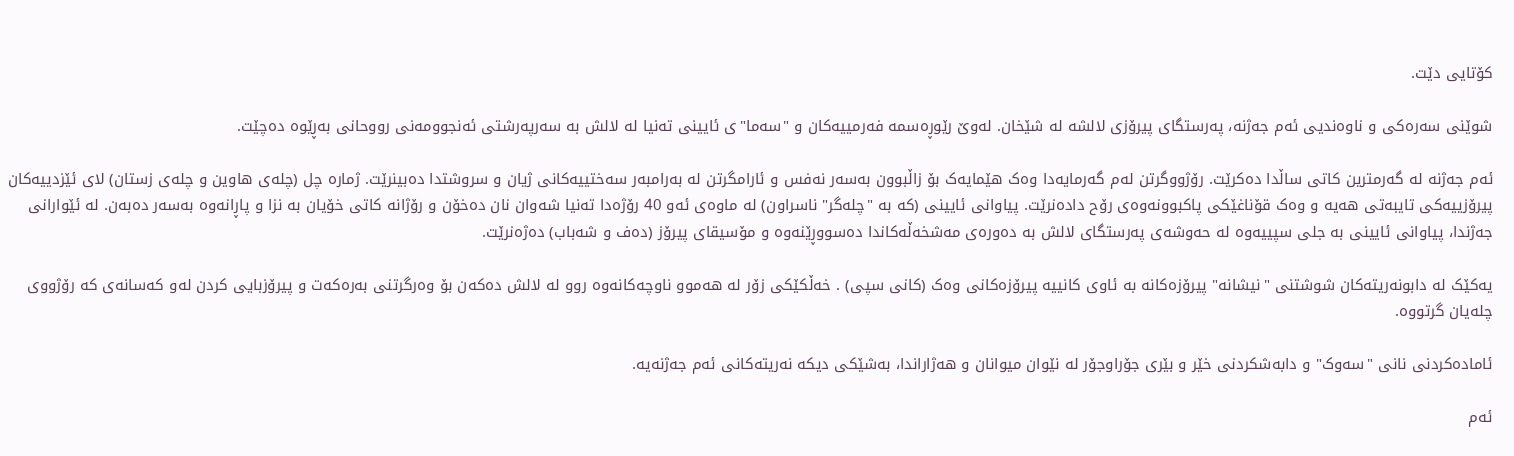کۆتایی دێت.

شوێنی سەرەکی و ناوەندیی ئەم جەژنە، پەرستگای پیرۆزی لالشە لە شێخان. لەوێ رێوڕەسمە فەرمییەکان و "سەما"ی ئایینی تەنیا لە لالش بە سەرپەرشتی ئەنجوومەنی رووحانی بەڕێوە دەچێت.

ئەم جەژنە لە گەرمترین کاتی ساڵدا دەکرێت. رۆژووگرتن لەم گەرمایەدا وەک هێمایەک بۆ زاڵبوون بەسەر نەفس و ئارامگرتن لە بەرامبەر سەختییەکانی ژیان و سروشتدا دەبینرێت. ژمارە چل (چلەی هاوین و چلەی زستان) لای ئێزدییەکان پیرۆزییەکی تایبەتی هەیە و وەک قۆناغێکی پاکبوونەوەی رۆح دادەنرێت. پیاوانی ئایینی (کە بە "چلەگر" ناسراون) لە ماوەی ئەو 40 رۆژەدا تەنیا شەوان نان دەخۆن و رۆژانە کاتی خۆیان بە نزا و پاڕانەوە بەسەر دەبەن. لە ئێوارانی جەژندا، پیاوانی ئایینی بە جلی سپییەوە لە حەوشەی پەرستگای لالش بە دەورەی مەشخەڵەکاندا دەسووڕێنەوە و مۆسیقای پیرۆز (دەف و شەباب) دەژەنرێت.

یەکێک لە دابونەریتەکان شوشتنی "نیشانە" پیرۆزەکانە بە ئاوی کانییە پیرۆزەکانی وەک (کانی سپی) . خەڵکێکی زۆر لە هەموو ناوچەکانەوە روو لە لالش دەکەن بۆ وەرگرتنی بەرەکەت و پیرۆزبایی کردن لەو کەسانەی کە رۆژووی چلەیان گرتووە.

ئامادەکردنی نانی "سەوک" و دابەشکردنی خێر و بێری جۆراوجۆر لە نێوان میوانان و هەژاراندا، بەشێکی دیکە نەریتەکانی ئەم جەژنەیە.

ئەم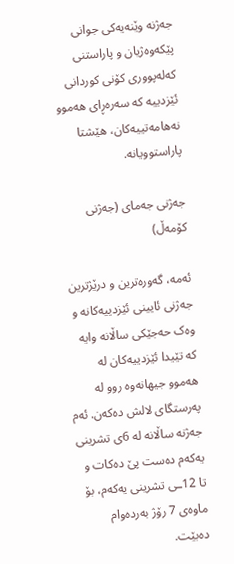جەژنە وێنەیەکی جوانی پێکەوەژیان و پاراستنی کەلەپووری کۆنی کوردانی ئێزدییە کە سەرەڕای هەموو نەهامەتییەکان، هێشتا پاراستوویانە.

جەژنی جەمای (جەژنی کۆمەڵ)

ئەمە، گەورەترین و درێژترین جەژنی ئایینی ئێزدییەکانە و وەک حەجێکی ساڵانە وایە کە تێیدا ئێزدییەکان لە هەموو جیهانەوە روو لە پەرستگای لالش دەکەن. ئەم جەژنە ساڵانە لە 6ی تشرینی یەکەم دەست پێ دەکات و تا 12ـی تشرینی یەکەم، بۆ ماوەی 7 رۆژ بەردەوام دەبێت.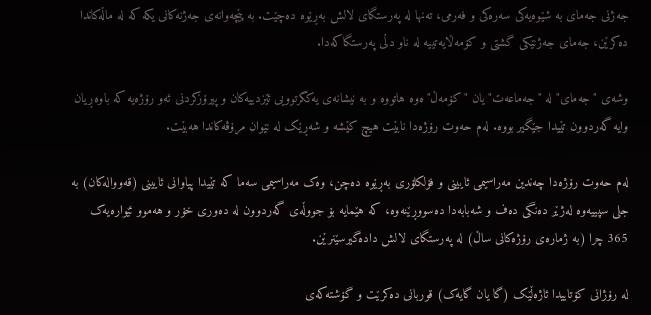جەژنی جەمای بە شێوەیەکی سەرەکی و فەرمی، تەنها لە پەرستگای لالش بەڕێوە دەچێت. بە پێچەوانەی جەژنەکانی یکە کە لە ماڵەکاندا دەکرێن، جەمای جەژنێکی گشتی و کۆمەڵایەتییە لە ناو دڵی پەرستگاکەدا.

وشەی "جەمای" لە "جەماعەت" یان "کۆمەڵ"ەوە هاتووە و بە نیشانەی یەکگرتوویی ئێزدییەکان و پیرۆزکردنی ئەو رۆژەیە کە باوەڕیان وایە گەردوون تێیدا جێگیر بووە. لەم حەوت رۆژەدا نابێت هیچ کێشە و شەڕێک لە نێوان مرۆڤەکاندا هەبێت.

لەم حەوت رۆژەدا چەندین مەراسیمی ئایینی و فۆلکلۆری بەڕێوە دەچن، وەک مەراسیمی سەما کە تێیدا پیاوانی ئایینی (قەووالەکان) بە جلی سپییەوە لەژێر دەنگی دەف و شەبابەدا دەسووڕێنەوە، کە هێمایە بۆ جووڵەی گەردوون لە دەوری خۆر و هەموو ئێوارەیەک 365 چرا (بە ژمارەی رۆژەکانی ساڵ) لە پەرستگای لالش دادەگیرسێنرێن.

لە رۆژانی کۆتاییدا ئاژەڵێک (گا یان گایەک) قوربانی دەکرێت و گۆشتەکەی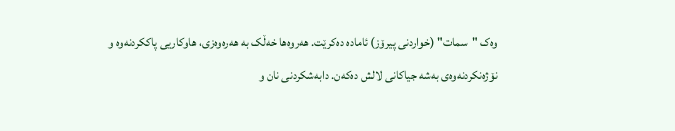وەک "سمات" (خواردنی پیرۆز) ئامادە دەکرێت. هەروەها خەڵک بە هەرەوەزی، هاوکاریی پاککردنەوە و نۆژەنکردنەوەی بەشە جیاکانی لالش دەکەن. دابەشکردنی نان و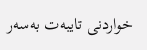خواردنی تایبەت بەسەر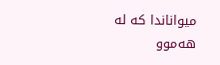میواناندا کە لە هەموو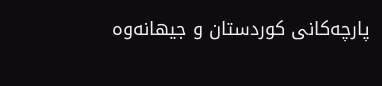پارچەکانی کوردستان و جیهانەوە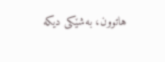هاتوون، بەشێکی دیکە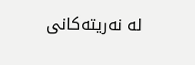لە نەریتەکانی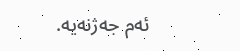ئەم جەژنەیە.